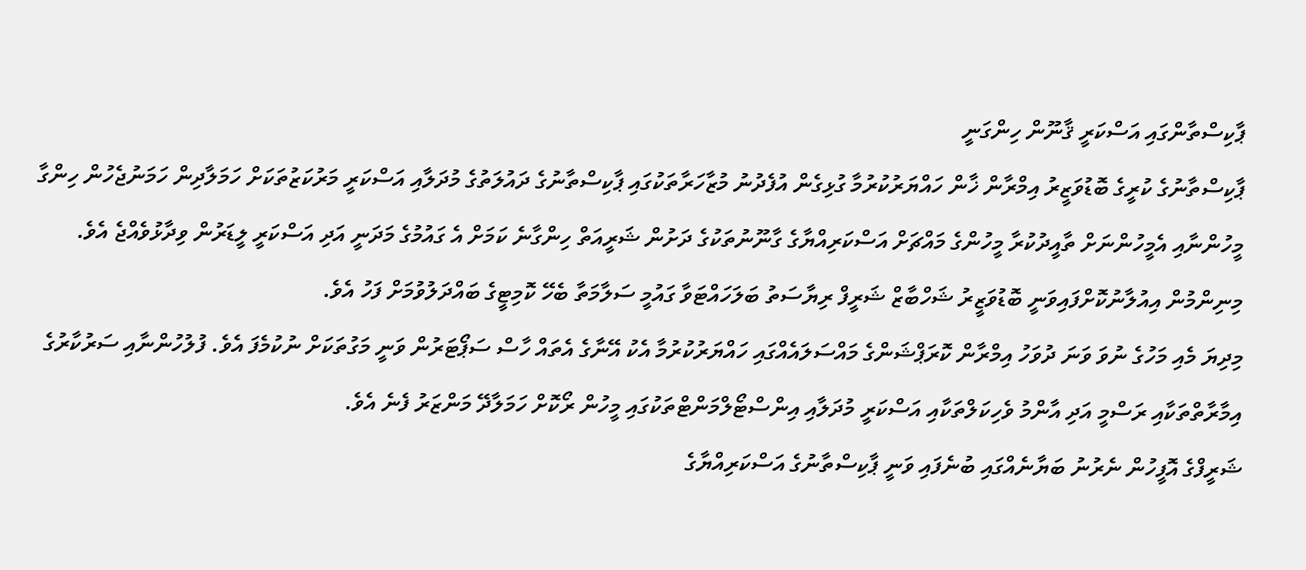ޕާކިސްތާންގައި އަސްކަރީ ޤާނޫން ހިންގަނީ
ޕާކިސްތާނުގެ ކުރީގެ ބޮޑުވަޒީރު އިމްރާން ޚާން ހައްޔަރުކުރުމާ ގުޅިގެން އުފެދުނު މުޒާހަރާތަކުގައި ޕާކިސްތާނުގެ ދައުލަތުގެ މުދަލާއި އަސްކަރީ މަރުކަޒުތަކަށް ހަމަލާދިން ހަމަނުޖެހުން ހިންގާ މީހުންނާއި އެމީހުންނަށް ތާއީދުކުރާ މީހުންގެ މައްޗަށް އަސްކަރިއްޔާގެ ގާނޫނުތަކުގެ ދަށުން ޝަރީއަތް ހިންގާނެ ކަމަށް އެ ގައުމުގެ މަދަނީ އަދި އަސްކަރީ ލީޑަރުން ވިދާޅުވެއްޖެ އެވެ.
މިނިންމުން އިއުލާނުކޮށްފައިވަނީ ބޮޑުވަޒީރު ޝަހްބާޒް ޝަރީފް ރިޔާސަތު ބަލަހައްޓަވާ ގައުމީ ސަލާމަތާ ބެހޭ ކޮމިޓީގެ ބައްދަލުވުމަށް ފަހު އެވެ.
މިދިޔަ މެއި މަހުގެ ނުވަ ވަނަ ދުވަހު އިމްރާން ކޮރަޕްޝަންގެ މައްސަލައެއްގައި ހައްޔަރުކުރުމާ އެކު އޭނާގެ އެތައް ހާސް ސަޕޯޓަރުން ވަނީ މަގުތަކަށް ނުކުމެފަ އެވެ. ފުލުހުންނާއި ސަރުކާރުގެ އިމާރާތްތަކާއި ރަސްމީ އަދި އާންމު ވެހިކަލްތަކާއި އަސްކަރީ މުދަލާއި އިންސްޓޯލްމަންޓްތަކުގައި މީހުން ރޯކޮށް ހަމަލާދޭ މަންޒަރު ފެނެ އެވެ.
ޝަރީފްގެ އޮފީހުން ނެރުނު ބަޔާނެއްގައި ބުނެފައި ވަނީ ޕާކިސްތާނުގެ އަސްކަރިއްޔާގެ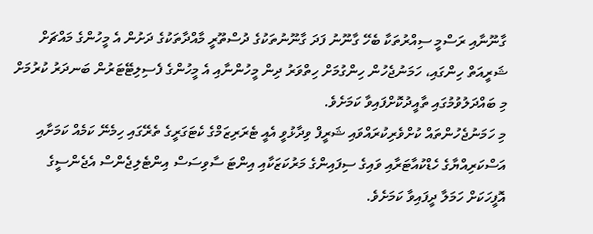ގާނޫނާއި ރަސްމީ ސިއްރުތަކާ ބެހޭ ގާނޫނު ފަދަ ގާނޫނުތަކުގެ ދުސްތޫރީ މާއްދާތަކުގެ ދަށުން އެ މީހުންގެ މައްޗަށް ޝަރީއަތް ހިންގައި، ހަމަނުޖެހުން ހިންގުމަށް ހިތްވަރު ދިން މީހުންނާއި އެ މީހުންގެ ފެސިލިޓޭޓަރުން ބަނދަރު ކުރުމަށް މި ބައްދަލުވުމުގައި ތާއީދުކޮށްފައިވާ ކަމަށެވެ.
މި ހަމަނުޖެހުންތައް ކުށްވެރިކުރައްވައި ޝަރީފް ވިދާޅުވީ އެއީ ޓެރަރިޒަމްގެ ކެޓަގަރީގެ ތެރޭގައި ހިމެނޭ ކަމެއް ކަމަށާއި އަސްކަރިއްޔާގެ ހެޑްކުއާޓަރާއި ވައިގެ ސިފައިންގެ މަރުކަޒަކާއި އިންޓަ ސާވިސަސް އިންޓެލިޖެންސް އެޖެންސީގެ އޮފީހަކަށް ހަމަލާ ދީފައިވާ ކަމަށެވެ.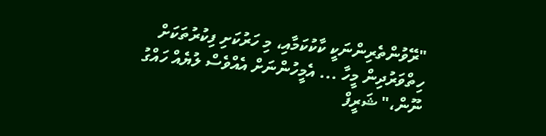"ރޭވުންތެރިންނަކީ ކާކުކަމާއި، މި ހަރުކަށި ފިކުރުތަކަށް ހިތްވަރުދިން މީހާ ... އެމީހުންނަށް އެއްވެސް ލުޔެއް ހައްގު ނޫން،" ޝަރީފް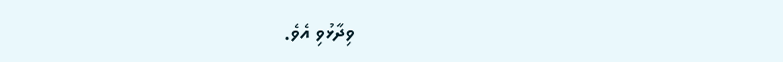ވިދާޅުވި އެވެ.